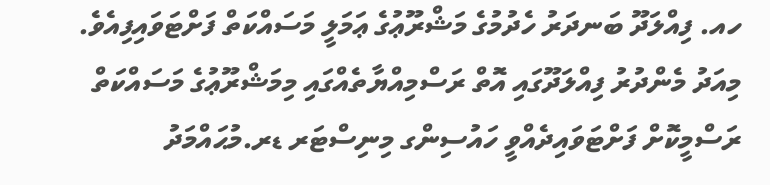ހއ. ފިއްލަދޫ ބަނދަރު ހެދުމުގެ މަޝްރޫޢުގެ ޢަމަލީ މަސައްކަތް ފަށްޓަވައިފިއެވެ.
މިއަދު މެންދުރު ފިއްލަދޫގައި އޮތް ރަސްމިއްޔާތެއްގައި މިމަޝްރޫޢުގެ މަސައްކަތް ރަސްމީކޮށް ފަށްޓަވައިދެއްވީ ހައުސިންގ މިނިސްޓަރ ޑރ.މުޙައްމަދު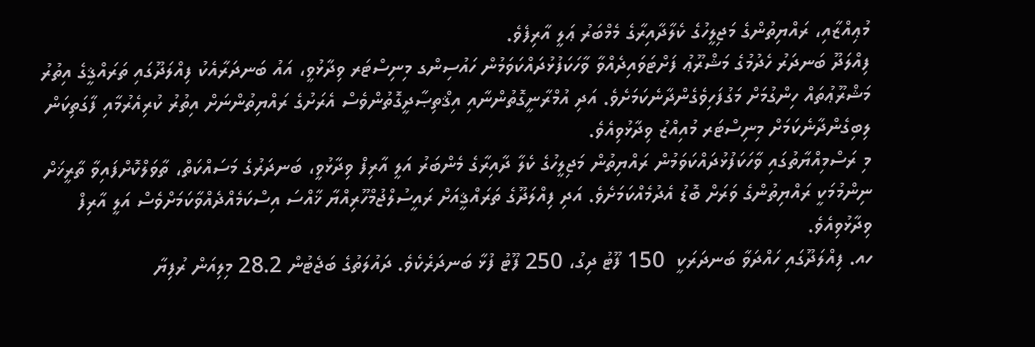މުޢިއްޒާއި، ރައްޔިތުންގެ މަޖިލީހުގެ ކެލާދާއިރާގެ މެމްބަރު ޢަލީ އާރިފެވެ.
ފިއްލަދޫ ބަނދަރު ހެދުމުގެ މަޝްރޫޢު ފަށްޓަވައިދެއްވާ ވާހަކަފުޅުދައްކަވަމުން ހައުސިންގ މިނިސްޓަރ ވިދާޅުވީ، އައު ބަނދަރާއެކު ފިއްލަދޫގައި ތަރައްޤީގެ އިތުރު މަޝްރޫޢުތައް ހިންގުމަށް މަގުފަހިވެގެންދާނެކަމަށެވެ. އަދި އުމްރާނީގޮތުންނާއި އިޤްތިޞާދީގޮތުންވެސް އެރަށުގެ ރައްޔިތުންނަށް އިތުރު ކުރިއެރުމާއި ފާގަތިކަން ލިބިގެންދާނެކަމަށް މިނިސްޓަރ މުއިއްޒު ވިދާޅުވިއެވެ.
މި ރަސްމިއްޔާތުގައި ވާހަކަފުޅުދައްކަވަމުން ރައްޔިތުން މަޖިލީހުގެ ކެލާ ދާއިރާގެ މެންބަރު އަލީ އާރިފް ވިދާޅުވީ، ބަނދަރުގެ މަސައްކަތް، ތާވަލްކޮށްފައިވާ ތާރީޚަށް ނިންމުމަކީ ރައްޔިތުންގެ ވަރަށް ބޮޑު އެދުމެއްކަމަށެވެ. އަދި ފިއްލަދޫގެ ތަރައްޤީއަށް ރައީސުލްޖުމްހޫރިއްޔާ ޚާއްސަ އިސްކަމެއްދެއްވާކަމަށްވެސް އަލީ އާރިފް ވިދާޅުވިއެވެ.
ހއ. ފިއްލަދޫގައި ހައްދަވާ ބަނދަރަކީ  150 ފޫޓު ދިގު، 250 ފޫޓު ފުޅާ ބަނދަރެކެވެ. ދައުލަތުގެ ބަޖެޓުން 28.2 މިލިއަން ރުފިޔާ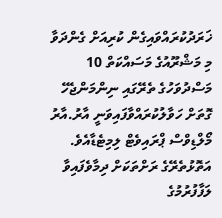ޚަރަދުކުރައްވައިގެން ކުރިއަށް ގެންދަވާ މި މަޝްރޫއުގެ މަސައްކަތް 10 މަސްދުވަހުގެ ތެރޭގައި ނިންމަންޖެހޭ ގޮތަށް ހަވާލުކުރައްވާފައިވަނީ އާރު.އާރު މޯލްޑިވްސް ޕްރައިވެޓް ލިމިޓެޑާއެވެ.
އަތޮޅުތެރޭގެ ރަށްތަކަށް ދިމާވެފައިވާ ލަފާފުރުމުގެ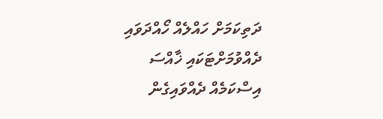ދަތިކަމަށް ހައްލެއް ހޯއްދަވައި ދެއްވުމަށްޓަކައި ޚާއްސަ އިސްކަމެއް ދެއްވައިގެން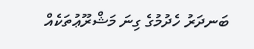ބަނދަރު ހެދުމުގެ ގިނަ މަޝްރޫޢުތަކެއް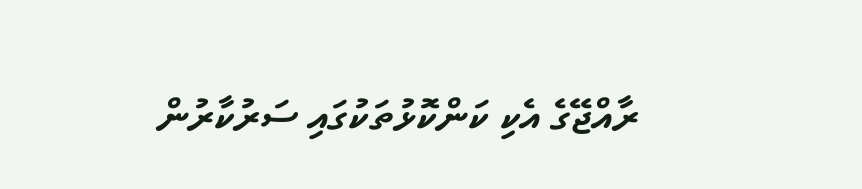ރާއްޖޭގެ އެކި ކަންކޮޅުތަކުގައި ސަރުކާރުން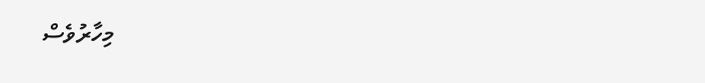މިހާރުވެސް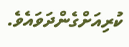ކުރިއަށްގެންދަވައެވެ.